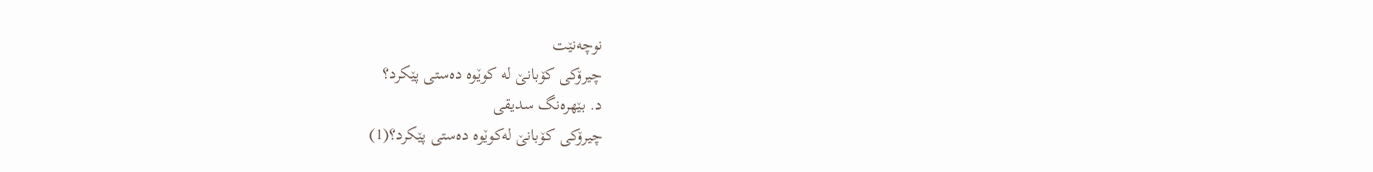نوچەنێت
چیرۆکی کۆبانێ لە کوێوە دەستی پێکرد؟
د. بێهرەنگ سدیقی
چیرۆکی کۆبانێ لەکوێوە دەستی پێکرد؟(1)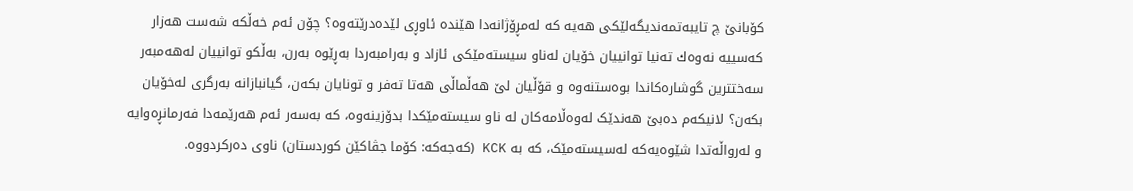کۆبانێ چ تایبەتمەندیگەلێکی هەیە کە لەمڕۆژانەدا هێندە ئاوڕی لێدەدرێتەوە؟ چۆن ئەم خەڵکە شەست هەزار کەسییە نەوەك تەنیا توانییان خۆیان لەناو سیستەمێکی ئازاد و بەرامبەردا بەڕێوە بەرن، بەڵکو توانییان لەهەمبەر سەختترین گوشارەکاندا بوەستنەوە و قۆڵیان لێ هەڵماڵی هەتا تەفر و تونایان بکەن، گیانبازانە بەرگری لەخۆیان بکەن؟ لانیکەم دەبێ هەندێک لەوەڵامەکان لە ناو سیستەمێکدا بدۆزینەوە، کە بەسەر ئەم هەرێمەدا فەرمانڕەوایە و لەرواڵەتدا شێوەیەكە لەسیستەمێک، کە بە KCK (کەجەکە: کۆما جڤاکێن کوردستان) ناوی دەرکردووە.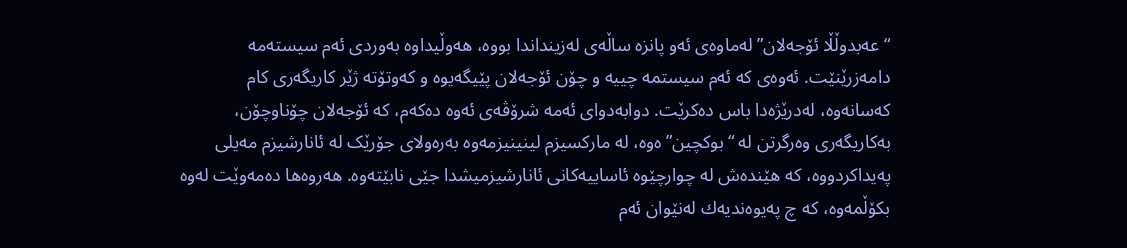“عەبدوڵڵا ئۆجەلان” لەماوەی ئەو پانزە ساڵەی لەزینداندا بووە، هەوڵیداوە بەوردی ئەم سیستەمە دامەزرێنێت. ئەوەی کە ئەم سیستمە چییە و چۆن ئۆجەلان پێیگەیوە و کەوتۆتە ژێر کاریگەری کام کەسانەوە، لەدرێژەدا باس دەکرێت. دوابەدوای ئەمە شرۆڤەی ئەوە دەکەم، کە ئۆجەلان چۆناوچۆن، بەکاریگەری وەرگرتن لە “بوکچین”ەوە، لە مارکسیزم لینینیزمەوە بەرەولای جۆرێک لە ئانارشیزم مەیلی پەیداکردووە، کە هێندەش لە چوارچێوە ئاساییەکانی ئانارشیزمیشدا جێی نابێتەوە. هەروەها دەمەوێت لەوە بکۆڵمەوە، کە چ پەیوەندیەك لەنێوان ئەم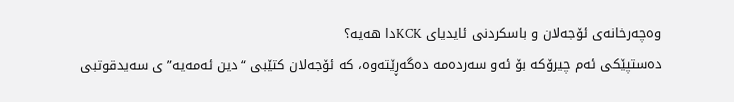وەچەرخانەی ئۆجەلان و باسکردنی ئایدیای KCKدا هەیە؟
دەستپێکی ئەم چیرۆکە بۆ ئەو سەردەمە دەگەڕێتەوە، کە ئۆجەلان کتێبی “دین ئەمەیە”ی سەیدقوتبی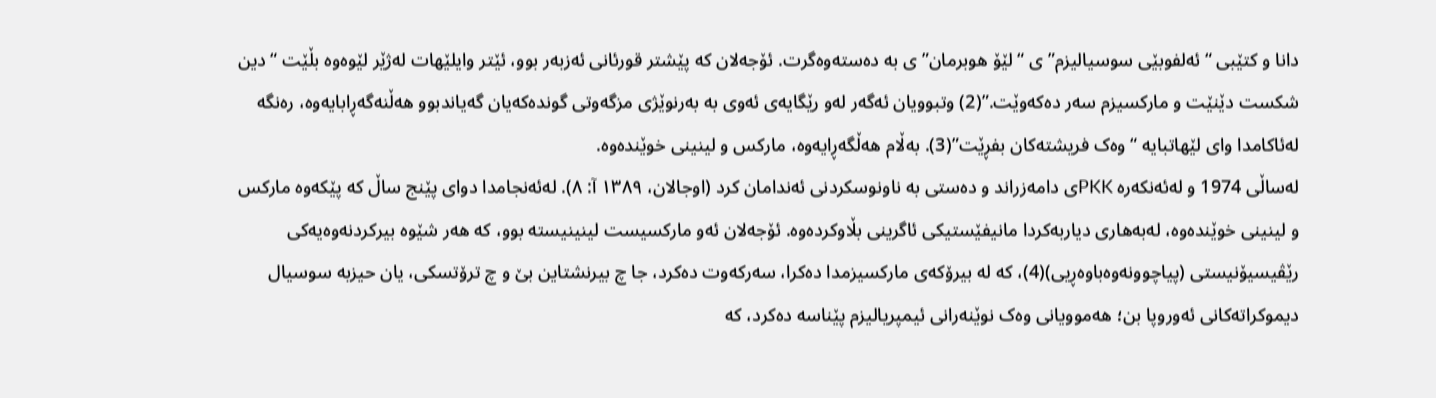دانا و کتێبی “ئەلفوبێی سوسیالیزم”ی “لێۆ هوبرمان”ی بە دەستەوەگرت. ئۆجەلان کە پێشتر قورئانی ئەزبەر بوو، ئێتر وایلێهات لەژێر لێوەوە بڵێت “دین شکست دێنێت و مارکسیزم سەر دەکەوێت.”(2) وتبوویان ئەگەر لەو رێگایەی ئەوی بە بەرنوێژی مزگەوتی گوندەکەیان گەیاندبوو هەڵنەگەڕابایەوە، رەنگە لەئاکامدا وای لێهاتبایە “وەک فریشتەکان بفڕێت”(3). بەڵام هەڵگەڕایەوە، مارکس و لینینی خوێندەوە.
لەساڵی 1974 و لەئەنکەرە PKKی دامەزراند و دەستی بە ناونوسكردنی ئەندامان کرد (اوجالان، ١٣٨٩ آ: ٨). لەئەنجامدا دوای پێنج ساڵ کە پێكەوە مارکس و لینینی خوێندەوە، لەبەهاری دیاربەکردا مانیفێستیکی ئاگرینی بڵاوکردەوە. ئۆجەلان ئەو مارکسیست لینینیستە بوو، کە هەر شێوە بیرکردنەوەیەکی رێڤیسیۆنیستی (پیاچوونەوەباوەڕیی)(4)، كە لە بیرۆکەی مارکسیزمدا دەکرا، سەركەوت دەكرد، جا چ بیرنشتاین بێ و چ ترۆتسکی، یان حیزبە سوسیال دیموکراتەکانی ئەوروپا بن؛ هەموویانی وەک نوێنەرانی ئیمپریالیزم پێناسە دەکرد، کە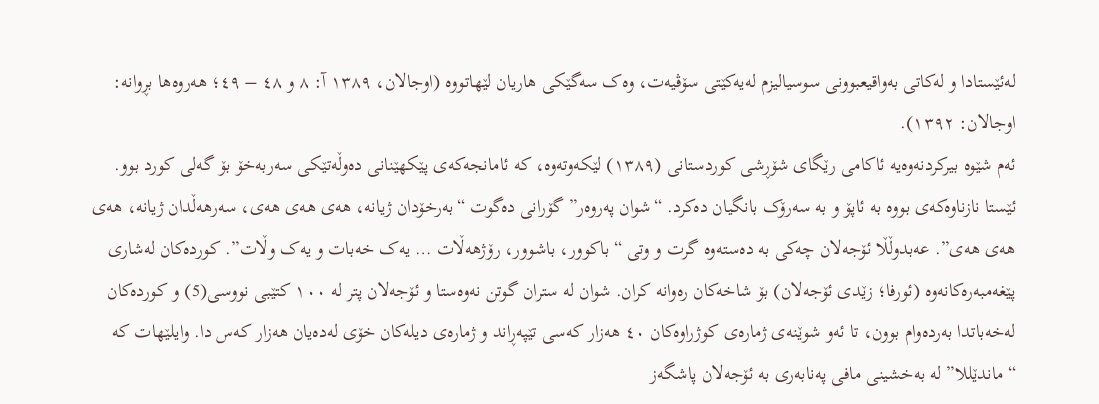لەئێستادا و لەکاتی بەواقیعبوونی سوسیالیزم لەیەکێتی سۆڤیەت، وەک سەگێکی هاریان لێهاتووە (اوجالان، ١٣٨٩ آ: ٨ و ٤٨ – ٤٩؛ هەروەها بڕوانە: اوجالان: ١٣٩٢).
ئەم شێوە بیرکردنەوەیە ئاکامی رێگای شۆڕشی کوردستانی (١٣٨٩) لێکەوتەوە، کە ئامانجەکەی پێکهێنانی دەوڵەتێکی سەربەخۆ بۆ گەلی کورد بوو. ئێستا نازناوەکەی بووە بە ئاپۆ و بە سەرۆک بانگیان دەکرد. “شوان پەروەر” گۆرانی دەگوت “بەرخۆدان ژیانە، هەی هەی هەی، سەرهەڵدان ژیانە، هەی هەی هەی”. عەبدوڵڵا ئۆجەلان چەکی بە دەستەوە گرت و وتی “باکوور، باشوور، رۆژهەڵات … یەک خەبات و یەک وڵات”. کوردەکان لەشاری پێغەمبەرەکانەوە (ئورفا؛ زێدی ئۆجەلان) بۆ شاخەکان رەوانە كران. شوان لە ستران گوتن نەوەستا و ئۆجەلان پتر لە ١٠٠ کتێبی نووسی(5) و کوردەکان لەخەباتدا بەردەوام بوون، تا ئەو شوێنەی ژمارەی کوژراوەکان ٤٠ هەزار کەسی تێپەڕاند و ژمارەی دیلەکان خۆی لەدەیان هەزار کەس دا. وایلێهات کە “ماندێللا” لە بەخشینی مافی پەنابەری بە ئۆجەلان پاشگەز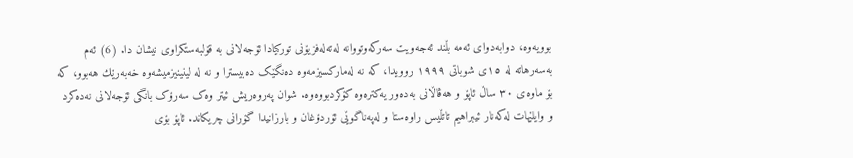بوویەوە، دوابەدوای ئەمە بڵند ئەجەویت سەرکەوتووانە لەتەلەفزیۆنی تورکیادا ئۆجەلانی بە قۆلبەستکراوی نیشان دا. (6) ئەم بەسەرهاتە لە ١٥ی شوباتی ١٩٩٩ روویدا، کە نە لەمارکسیزمەوە دەنگێک دەبیسترا و نە لە لینینیزمیشەوە خەبەرێك هەبوو، کە بۆ ماوەی ٣٠ ساڵ ئاپۆ و هەڤاڵانی بەدەور یەکترەوە کۆکردبووەوە. شوان پەروەریش ئیتر وەک سەرۆک بانگی ئۆجەلانی نەدەکرد و وایلێهات لەکەنار ئیبراهیم تاتڵیس راوەستا و لەپەناگوێی ئۆردۆغان و بارزانیدا گۆرانی چریکاند. ئاپۆ بۆی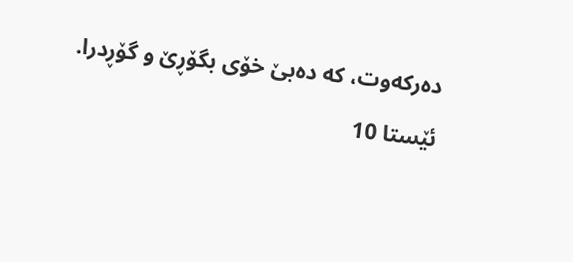دەرکەوت، کە دەبێ خۆی بگۆڕێ و گۆڕدرا.
ئێستا 10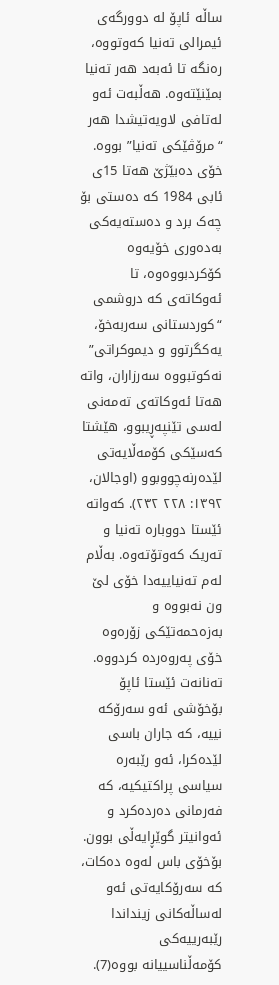ساڵە ئاپۆ لە دوورگەی ئیمرالی تەنیا کەوتووە، رەنگە تا ئەبەد هەر تەنیا بمێنێتەوە. هەڵبەت ئەو لەتافی لاویەتیشدا هەر “مرۆڤێکی تەنیا” بووە. خۆی دەبێژێ هەتا 15ی ئابی 1984 کە دەستی بۆ چەک برد و دەستەیەکی بەدەوری خۆیەوە کۆکردبووەوە، تا ئەوکاتەی کە دروشمی “کوردستانی سەربەخۆ، یەکگرتوو و دیموکراتی” نەکوتبووە سەرزاران، واتە هەتا ئەوکاتەی تەمەنی لەسی تێنپەڕیبوو، هێشتا کەسێکی کۆمەڵایەتی لێدەرنەچووبوو (اوجالان، ١٣٩٢: ٢٢٨ ٢٣٢). کەواتە ئێستا دووبارە تەنیا و تەریک کەوتۆتەوە. بەڵام لەم تەنیاییەدا خۆی لێ ون نەبووە و بەزەحمەتێکی زۆرەوە خۆی پەروەردە کردووە. تەنانەت ئێستا ئاپۆ بۆخۆشی ئەو سەرۆکە نییە، کە جاران باسی لێدەکرا، ئەو رێبەرە سیاسی پراکتیکیە، کە فەرمانی دەردەکرد و ئەوانیتر گوێڕایەڵی بوون.
بۆخۆی باس لەوە دەکات، کە سەرۆکایەتی ئەو لەساڵەکانی زینداندا رێبەرییەکی کۆمەڵناسییانە بووە(7).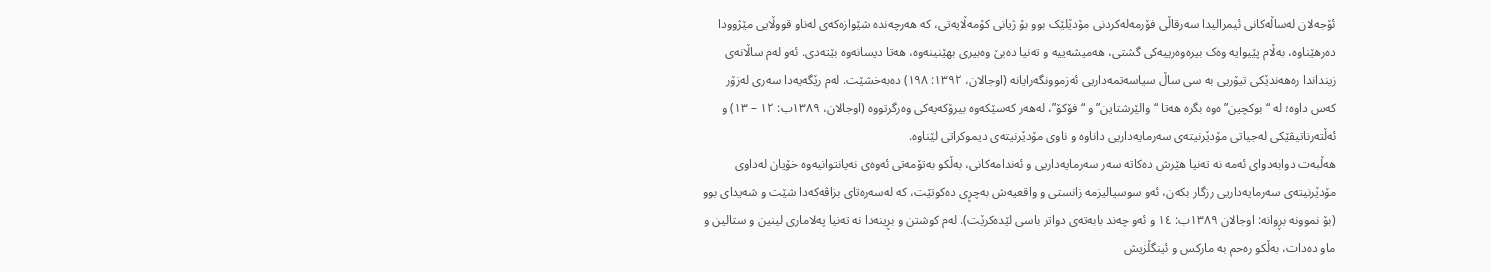ئۆجەلان لەساڵەکانی ئیمرالیدا سەرقاڵی فۆرمەلەکردنی مۆدێلێک بوو بۆ ژیانی کۆمەڵایەتی، کە هەرچەندە شێوازەکەی لەناو قووڵایی مێژوودا دەرهێناوە، بەڵام پێیوایە وەک بیرەوەرییەکی گشتی، هەمیشەییە و تەنیا دەبێ وەبیری بهێنینەوە، هەتا دیسانەوە بێتەدی. ئەو لەم ساڵانەی زینداندا رەهەندێکی تیۆریی بە سی ساڵ سیاسەتمەداریی ئەزموونگەرایانە (اوجالان، ١٣٩٢: ١٩٨) دەبەخشێت. لەم رێگەیەدا سەری لەزۆر کەس داوە؛ لە “بوکچین”ەوە بگرە هەتا “والێرشتاین” و “فۆکۆ”، لەهەر کەسێکەوە بیرۆکەیەکی وەرگرتووە (اوجالان، ١٣٨٩ب: ١٢ – ١٣) و ئەڵتەرناتیڤێكی لەجیاتی مۆدێرنیتەی سەرمایەداریی داناوە و ناوی مۆدێرنیتەی دیموکراتی لێناوە.
هەڵبەت دوابەدوای ئەمە نە تەنیا هێرش دەکاتە سەر سەرمایەداریی و ئەندامەکانی، بەڵکو بەتۆمەتی ئەوەی نەیانتوانیەوە خۆیان لەداوی مۆدێرنیتەی سەرمایەداریی رزگار بکەن، ئەو سوسیالیزمە زانستی و واقعیەش بەچڕی دەکوتێت، کە لەسەرەتای بزاڤەکەدا شێت و شەیدای بوو (بۆ نموونە بڕوانە: اوجالان ١٣٨٩ب: ١٤ و ئەو چەند بابەتەی دواتر باسی لێدەکرێت). لەم کوشتن و بڕینەدا نە تەنیا پەلاماری لینین و ستالین و ماو دەدات، بەڵکو رەحم بە مارکس و ئینگڵزیش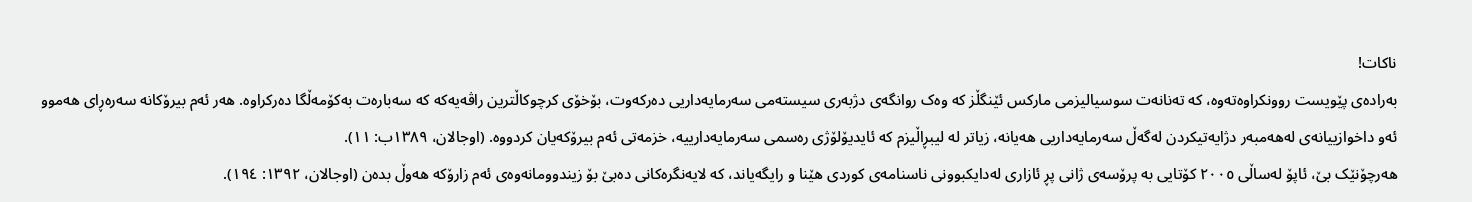ناکات!
بەرادەی پێویست روونکراوەتەوە، کە تەنانەت سوسیالیزمی مارکس ئێنگڵز کە وەک روانگەی دژبەری سیستەمی سەرمایەداریی دەرکەوت، بۆخۆی كرچوكاڵترین راڤەیەکە کە سەبارەت بەکۆمەڵگا دەرکراوە. هەر ئەم بیرۆکانە سەرەڕای هەموو ئەو داخوازییانەی لەهەمبەر دژایەتیکردن لەگەڵ سەرمایەداریی هەیانە، زیاتر لە لیبڕاڵیزم کە ئایدیۆلۆژی رەسمی سەرمایەدارییە، خزمەتی ئەم بیرۆکەیان کردووە. (اوجالان، ١٣٨٩ب: ١١).
هەرچۆنێک بێ، ئاپۆ لەساڵی ٢٠٠٥ کۆتایی بە پرۆسەی ژانی پڕ ئازاری لەدایکبوونی ناسنامەی کوردی هێنا و رایگەیاند، کە لایەنگرەکانی دەبێ بۆ زیندوومانەوەی ئەم زارۆکە هەوڵ بدەن (اوجالان، ١٣٩٢: ١٩٤).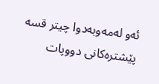ئەو لەمەوبەدوا چیتر قسە پێشترەکانی دووپات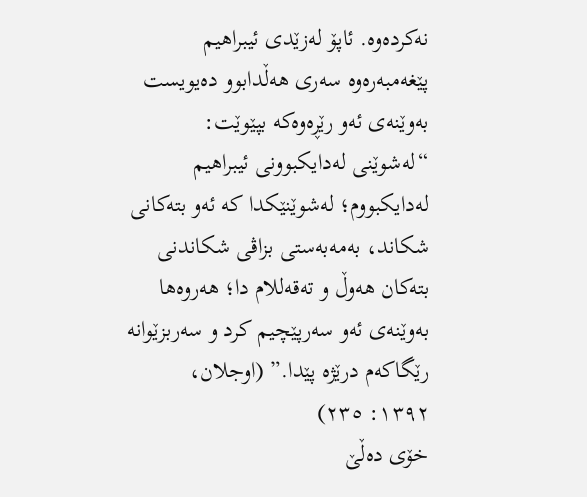نەکردەوە. ئاپۆ لەزێدی ئیبراهیم پێغەمبەرەوە سەری هەڵدابوو دەیویست بەوێنەی ئەو رێڕەوەکە بپێوێت: “لەشوێنی لەدایکبوونی ئیبراهیم لەدایکبووم؛ لەشوێنێکدا کە ئەو بتەکانی شکاند، بەمەبەستی بزاڤی شکاندنی بتەکان هەوڵ و تەقەللام دا؛ هەروەها بەوێنەی ئەو سەرپێچیم کرد و سەربزێوانە رێگاکەم درێژە پێدا.” (اوجلان، ١٣٩٢: ٢٣٥)
خۆی دەڵێ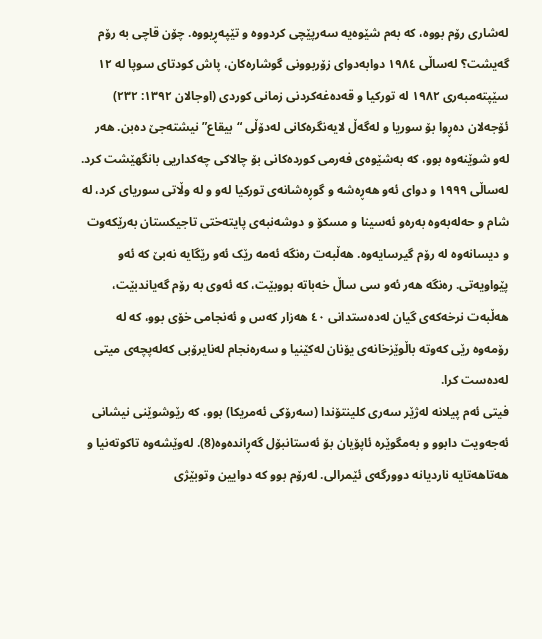لەشاری رۆم بووە، کە بەم شێوەیە سەرپێچی کردووە و تێپەڕیووە. چۆن قاچی بە رۆم گەیشت؟ لەساڵی ١٩٨٤ دوابەدوای زۆربوونی گوشارەکان، پاش کودتای سوپا لە ١٢ سێپتەمبەری ١٩٨٢ لە تورکیا و قەدەغەکردنی زمانی کوردی (اوجالان ١٣٩٢: ٢٣٢) ئۆجەلان دەڕوا بۆ سوریا و لەگەڵ لایەنگرەکانی لەدۆڵی “بیقاع” نیشتەجێ دەبن. هەر لەو شوێنەوە بوو، کە بەشێوەی فەرمی کوردەکانی بۆ چالاکی چەكداریی بانگهێشت کرد. لەساڵی ١٩٩٩ و دوای ئەو هەڕەشە و گوڕەشانەی تورکیا لەو و لە وڵاتی سوریای کرد، لە شام و حەلەبەوە بەرەو ئەسینا و مسکۆ و دوشەنبەی پایتەختی تاجیكستان بەرێکەوت و دیسانەوە لە رۆم گیرسایەوە. هەڵبەت رەنگە ئەمە رێک ئەو رێگایە نەبێ کە ئەو پێواویەتی. رەنگە هەر ئەو سی ساڵ خەباتە بووبێت، کە ئەوی بە رۆم گەیاندبێت، هەڵبەت نرخەکەی گیان لەدەستدانی ٤٠ هەزار کەس و ئەنجامی خۆی بوو، کە لە رۆمەوە رێی کەوتە باڵوێزخانەی یۆنان لەکێنیا و سەرەنجام لەنایرۆبی کەلەپچەی میتی لەدەست کرا.
فیتی ئەم پیلانە لەژێر سەری کلینتۆندا (سەرۆکی ئەمریکا) بوو، کە رێوشوێنی نیشانی ئەجەویت دابوو و بەمگوێرە ئاپۆیان بۆ ئەستانبۆل گەڕاندەوە(8). لەوێشەوە تاکوتەنیا و هەتاهەتایە ناردیانە دوورگەی ئێمرالی. لەرۆم بوو کە دوایین وتوبێژی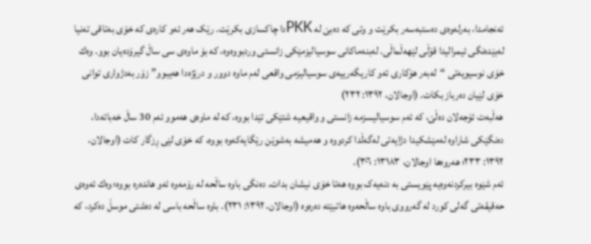ئەنجامدا، بەرلەوەی دەستبەسەر بکرێت و وتی کە دەبێ لە PKKدا چاکسازی بکرێت. رێک هەر ئەو کارەی کە خۆی بەتاقی تەنیا لەبێدەنگی ئیمرالیدا قۆڵی لێهەڵماڵی. لەبنەماکانی سوسیالیزمێکی زانستی وردبووەوە، کە بۆ ماوەی سی ساڵ گیرۆدەیان بوو. وەك خۆی نوسیویەتی “لەبەر هۆکاری ئەو کاریگەرییەی سوسیالیزمی واقعی لەم ماوە دوور و درێژەدا هەیبوو” زۆر بەدژواری توانی خۆی لێیان دەرباز بکات. (اوجالان، ١٣٩٢: ٢٣٢)
هەڵبەت ئۆجەلان دەڵێ، كە ئەم سوسیالیسزمە زانستی و واقیعیە شتێکی تێدا بووە، کە لە ماوەی هەموو ئەم 30 ساڵ خەباتەدا، دەنگێکی شاراوە لەمێشکیدا دژایەتی لەگەڵدا کردووە و هەمیشە بەشوێن رێگایەکەوە بووە، کە خۆی لێی ڕزگار کات (اوجالان، ١٣٩٢: ٢٣٣؛ هەروەها اوجالان، ١٣١٨٣: ٣٠٦).
ئەم شێوە بیرکردنەوەیە پێویستی بە دنەیەک بووە هەتا خۆی نیشان بدات. دەنگی باوە ساڵحە لە رۆمەوە ئەو هاندەرە بووە؛ وەك ئەوەی حەقیقەتی گەلی کورد لە گەرووی باوە ساڵحەوە هاتبێتە دەرەوە (اوجالان، ١٣٩٢: ٢٣١). باوە ساڵحە باسی لە دەشتی موسڵ دەکرد، کە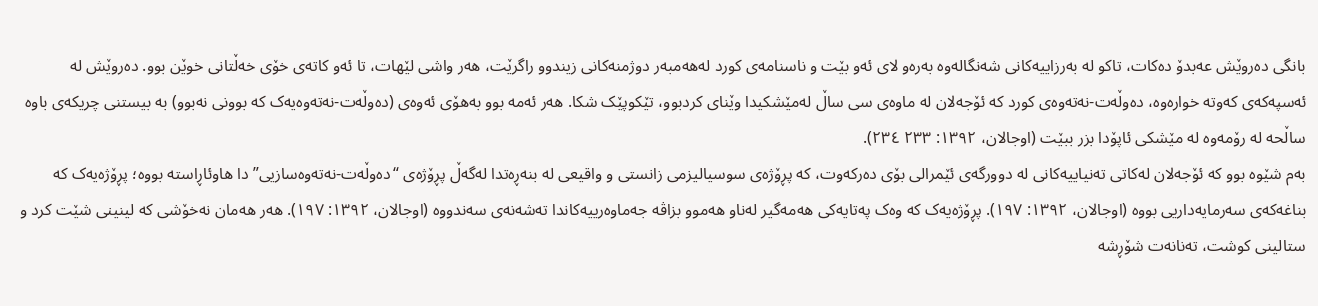بانگی دەروێش عەبدۆ دەکات، تاكو لە بەرزاییەکانی شەنگالەوە بەرەو لای ئەو بێت و ناسنامەی کورد لەهەمبەر دوژمنەکانی زیندوو راگرێت، هەر واشی لێهات، تا ئەو کاتەی خۆی خەڵتانی خوێن بوو. دەروێش لە ئەسپەکەی کەوتە خوارەوە، دەوڵەت-نەتەوەی کورد کە ئۆجەلان لە ماوەی سی ساڵ لەمێشکیدا وێنای کردبوو، تێکوپێک شکا. هەر ئەمە بوو بەهۆی ئەوەی (دەوڵەت-نەتەوەیەک کە بوونی نەبوو) بە بیستنی چریکەی باوە ساڵحە لە رۆمەوە لە مێشکی ئاپۆدا بزر ببێت (اوجالان، ١٣٩٢: ٢٣٣ ٢٣٤).
بەم شێوە بوو کە ئۆجەلان لەکاتی تەنیاییەکانی لە دوورگەی ئێمرالی بۆی دەرکەوت، کە پڕۆژەی سوسیالیزمی زانستی و واقیعی لە بنەڕەتدا لەگەڵ پڕۆژەی “دەوڵەت-نەتەوەسازیی”دا هاوئاڕاستە بووە؛ پڕۆژەیەک کە بناغەکەی سەرمایەداریی بووە (اوجالان، ١٣٩٢: ١٩٧). پڕۆژەیەک کە وەک پەتایەکی هەمەگیر لەناو هەموو بزاڤە جەماوەرییەکاندا تەشەنەی سەندووە (اوجالان، ١٣٩٢: ١٩٧). هەر هەمان نەخۆشی کە لینینی شێت کرد و ستالینی کوشت، تەنانەت شۆڕشە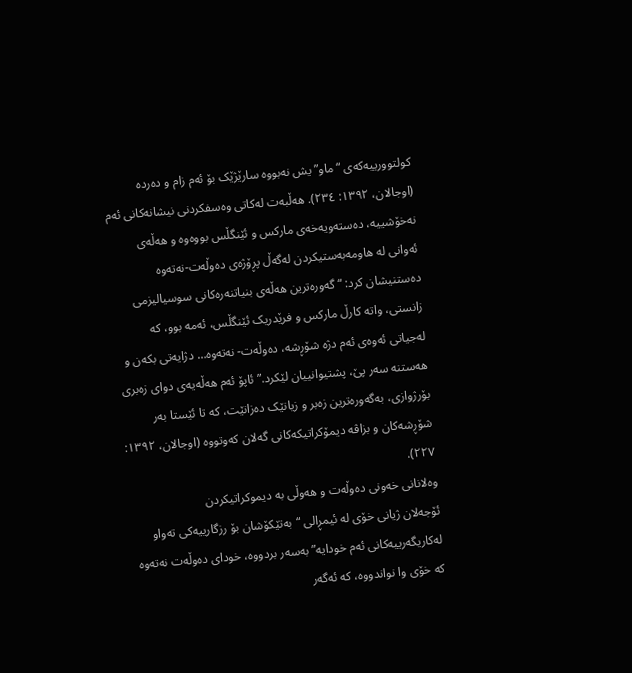کولتوورییەکەی “ماو”یش نەبووە سارێژێک بۆ ئەم زام و دەردە (اوجالان، ١٣٩٢: ٢٣٤). هەڵبەت لەکاتی وەسفکردنی نیشانەکانی ئەم نەخۆشییە، دەستەویەخەی مارکس و ئێنگڵس بووەوە و هەڵەی ئەوانی لە هاومەبەستیکردن لەگەڵ پڕۆژەی دەوڵەت-نەتەوە دەستنیشان کرد: “گەورەترین هەڵەی بنیاتنەرەکانی سوسیالیزمی زانستی، واتە کارڵ مارکس و فرێدریک ئێنگڵس، ئەمە بوو، کە لەجیاتی ئەوەی ئەم دژە شۆڕشە، دەوڵەت- نەتەوە… دژایەتی بکەن و هەستنە سەر پێ، پشتیوانییان لێکرد.” ئاپۆ ئەم هەڵەیەی دوای زەبری بۆرژوازی، بەگەورەترین زەبر و زیانێک دەزانێت، کە تا ئێستا بەر شۆڕشەکان و بزاڤە ديمۆکراتیکەکانی گەلان کەوتووە (اوجالان، ١٣٩٢: ٢٢٧).
وەلانانی خەونی دەوڵەت و هەوڵی بە دیموكراتیكردن
ئۆجەلان ژیانی خۆی لە ئيمڕالی “بەتێکۆشان بۆ رزگارییەکی تەواو لەکاریگەرییەکانی ئەم خودایە” بەسەر بردووە، خودای دەوڵەت نەتەوە کە خۆی وا نواندووە، کە ئەگەر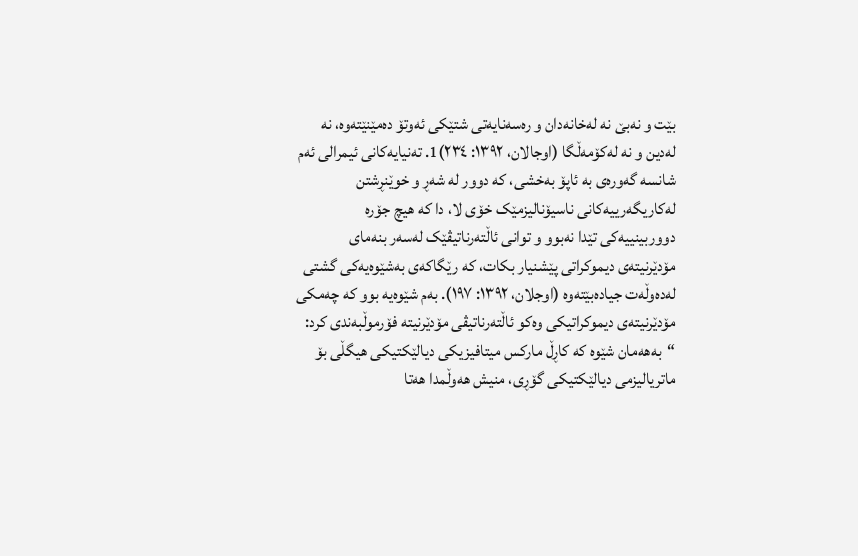بێت و نەبێ نە لەخانەدان و رەسەنایەتی شتێکی ئەوتۆ دەمێنێتەوە، نە لەدین و نە لەکۆمەڵگا (اوجالان، ١٣٩٢: ٢٣٤)1. تەنیایەکانی ئیمرالی ئەم شانسە گەورەی بە ئاپۆ بەخشی، کە دوور لە شەڕ و خوێنڕشتن لەکاریگەرییەکانی ناسیۆنالیزمێک خۆی لا، دا کە هیچ جۆرە دووربینییەکی تێدا نەبوو و توانی ئاڵتەرناتیڤێک لەسەر بنەمای مۆدێرنیتەی دیموکراتی پێشنیار بکات، کە رێگاکەی بەشێوەیەكی گشتی لەدەوڵەت جیادەبێتەوە (اوجلان، ١٣٩٢: ١٩٧). بەم شێوەیە بوو کە چەمکی مۆدێرنیتەی دیموکراتیکی وەکو ئاڵتەرناتیڤی مۆدێرنیتە فۆرموڵبەندی کرد: “بەهەمان شێوە کە کاڕڵ مارکس میتافیزیکی دیالێکتیکی هیگڵی بۆ ماتریالیزمی دیالێکتیکی گۆڕی، منیش هەوڵمدا هەتا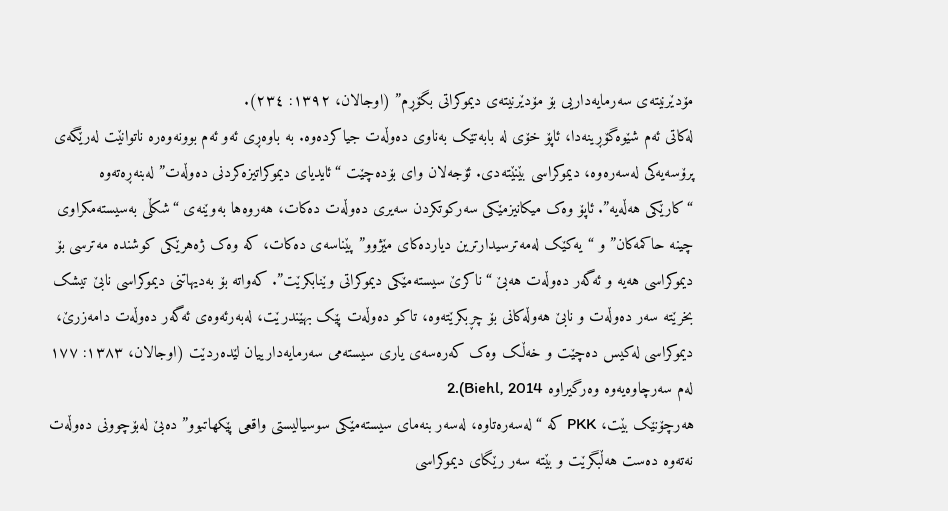مۆدێرنیتەی سەرمایەداریی بۆ مۆدێرنیتەی دیموكراتی بگۆڕم” (اوجالان، ١٣٩٢: ٢٣٤).
لەکاتی ئەم شێوەگۆڕینەدا، ئاپۆ خۆی لە بابەتێک بەناوی دەوڵەت جیاکردەوە. بە باوەڕی ئەو ئەم بوونەوەرە ناتوانێت لەرێگەی پرۆسەیەکی لەسەرەوە، دیموكراسی بێنێتەدی. ئۆجەلان وای بۆدەچێت “ئایدیای دیموكراتیزەکردنی دەوڵەت” لەبنەڕەتەوە “کارێکی هەڵەیە”. ئاپۆ وەک میکانیزمێکی سەرکوتكردن سەیری دەوڵەت دەکات، هەروەها بەوێنەی “شکڵی بەسیستەمکراوی چینە حاکمەکان” و “یەکێک لەمەترسیدارترین دیاردەکای مێژوو” پێناسەی دەکات، کە وەک ژەهرێکی کوشندە مەترسی بۆ دیموكراسی هەیە و ئەگەر دەوڵەت هەبێ “ناکرێ سیستەمێکی دیموكراتی وێنابکرێت”. کەواتە بۆ بەدیهاتنی دیموكراسی نابێ تیشک بخرێتە سەر دەوڵەت و نابێ هەوڵەکانی بۆ چڕبکرێتەوە، تاکو دەوڵەت پێک بهێندرێت، لەبەرئەوەی ئەگەر دەوڵەت دامەزرێ، دیموكراسی لەکیس دەچێت و خەڵک وەک کەرەسەی یاری سیستەمی سەرمایەدارییان لێدەردێت (اوجالان، ١٣٨٣: ١٧٧ لەم سەرچاوەیەوە وەرگیراوە Biehl, 2014).2
هەرچۆنێک بێت، PKK کە “لەسەرەتاوە، لەسەر بنەمای سیستەمێکی سوسیالیستی واقعی پێکهاتبوو” دەبێ لەبۆچوونی دەوڵەت نەتەوە دەست هەڵبگرێت و بێتە سەر رێگای دیموكراسی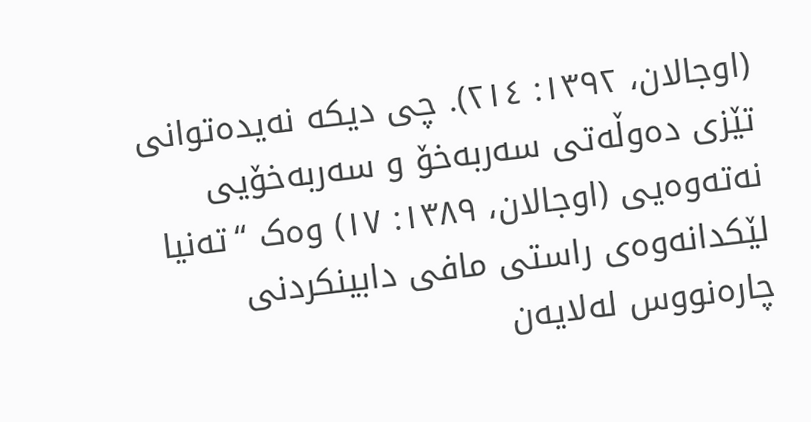(اوجالان، ١٣٩٢: ٢١٤). چی دیکە نەیدەتوانی تێزی دەوڵەتی سەربەخۆ و سەربەخۆیی نەتەوەیی (اوجالان، ١٣٨٩: ١٧) وەک “تەنیا لێکدانەوەی راستی مافی دابینکردنی چارەنووس لەلایەن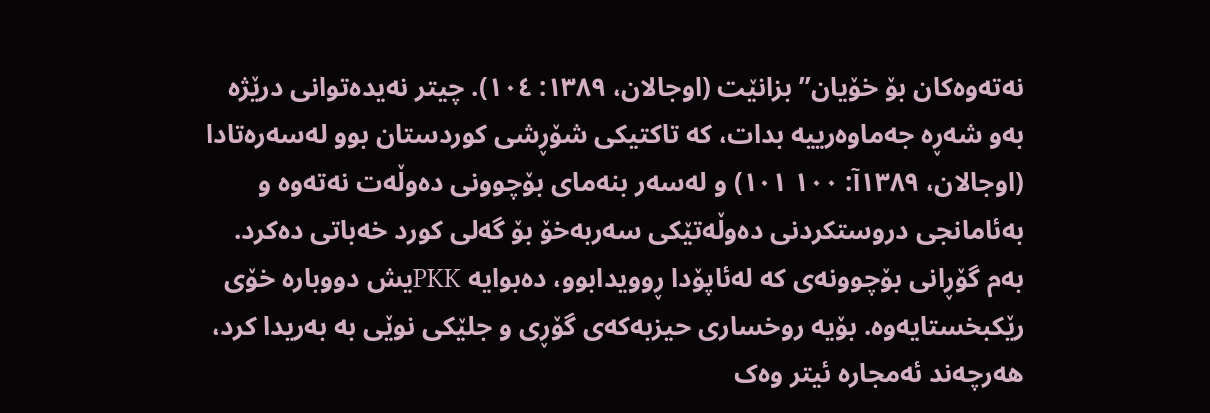نەتەوەکان بۆ خۆیان” بزانێت (اوجالان، ١٣٨٩: ١٠٤). چیتر نەیدەتوانی درێژە بەو شەڕە جەماوەرییە بدات، کە تاکتیکی شۆڕشی کوردستان بوو لەسەرەتادا (اوجالان، ١٣٨٩آ: ١٠٠ ١٠١) و لەسەر بنەمای بۆچوونی دەوڵەت نەتەوە و بەئامانجی دروستکردنی دەوڵەتێکی سەربەخۆ بۆ گەلی کورد خەباتی دەکرد.
بەم گۆڕانی بۆچوونەی کە لەئاپۆدا ڕوویدابوو، دەبوایە PKKیش دووبارە خۆی رێکبخستایەوە. بۆیە روخساری حیزبەکەی گۆڕی و جلێکی نوێی بە بەریدا کرد، هەرچەند ئەمجارە ئیتر وەک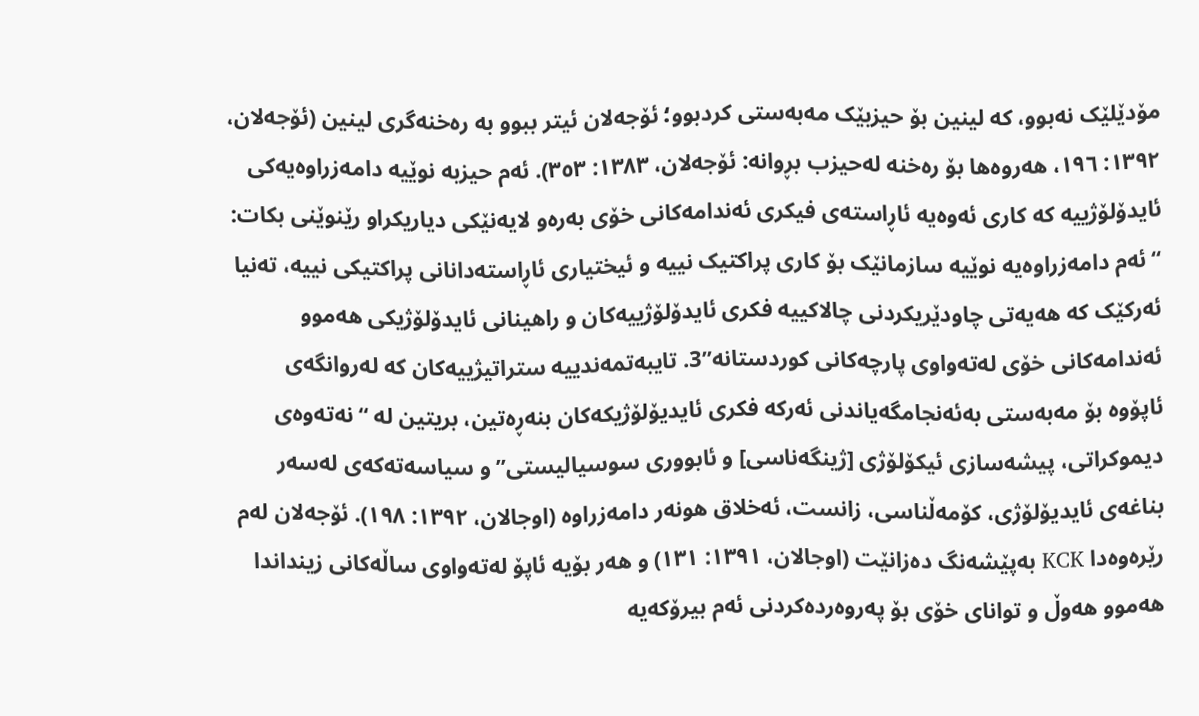مۆدێلێک نەبوو، کە لینین بۆ حیزبێک مەبەستی کردبوو؛ ئۆجەلان ئیتر ببوو بە رەخنەگری لینین (ئۆجەلان، ١٣٩٢: ١٩٦، هەروەها بۆ رەخنە لەحیزب بڕوانە: ئۆجەلان، ١٣٨٣: ٣٥٣). ئەم حیزبە نوێیە دامەزراوەیەکی ئایدۆلۆژییە کە کاری ئەوەیە ئاڕاستەی فیکری ئەندامەکانی خۆی بەرەو لایەنێکی دیاریکراو رێنوێنی بکات: “ئەم دامەزراوەیە نوێیە سازمانێک بۆ کاری پراکتیک نییە و ئیختیاری ئاڕاستەدانانی پراکتیکی نییە، تەنیا ئەرکێک کە هەیەتی چاودێریکردنی چالاکییە فکری ئایدۆلۆژییەکان و راهینانی ئایدۆلۆژیكی هەموو ئەندامەکانی خۆی لەتەواوی پارچەکانی کوردستانە”3. تایبەتمەندییە ستراتیژییەکان کە لەروانگەی ئاپۆوە بۆ مەبەستی بەئەنجامگەیاندنی ئەرکە فکری ئایدیۆلۆژیکەکان بنەڕەتین، بریتین لە “نەتەوەی دیموكراتی، پیشەسازی ئیکۆلۆژی [ژینگەناسی] و ئابووری سوسیالیستی” و سیاسەتەکەی لەسەر بناغەی ئایدیۆلۆژی، کۆمەڵناسی، زانست، ئەخلاق هونەر دامەزراوە (اوجالان، ١٣٩٢: ١٩٨). ئۆجەلان لەم رێرەوەدا KCK بەپێشەنگ دەزانێت (اوجالان، ١٣٩١: ١٣١) و هەر بۆیە ئاپۆ لەتەواوی ساڵەکانی زینداندا هەموو هەوڵ و توانای خۆی بۆ پەروەردەکردنی ئەم بیرۆکەیە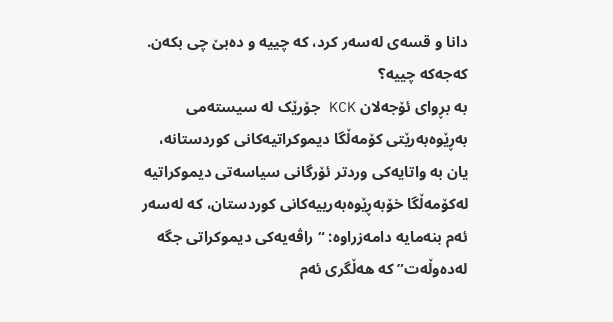دانا و قسەی لەسەر کرد، کە چییە و دەبێ چی بکەن.
كەجەكە چییە؟
بە بڕوای ئۆجەلان KCK جۆرێک لە سیستەمی بەڕێوەبەرێتی کۆمەڵگا دیموكراتیەکانی کوردستانە، یان بە واتایەکی وردتر ئۆرگانی سیاسەتی دیموكراتیە لەکۆمەڵگا خۆبەڕێوەبەرییەکانی کوردستان، کە لەسەر ئەم بنەمایە دامەزراوە: “راڤەیەکی دیموكراتی جگە لەدەوڵەت” کە هەڵگری ئەم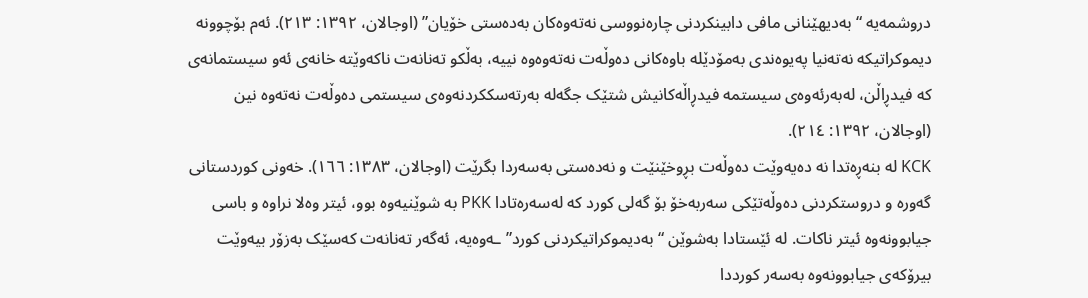دروشمەیە “بەدیهێنانی مافی دابینکردنی چارەنووسی نەتەوەکان بەدەستی خۆیان” (اوجالان، ١٣٩٢: ٢١٣). ئەم بۆچوونە دیموكراتیکە نەتەنیا پەیوەندی بەمۆدێلە باوەکانی دەوڵەت نەتەوەوە نییە، بەڵکو تەنانەت ناکەوێتە خانەی ئەو سیستمانەی کە فیدڕاڵن، لەبەرئەوەی سیستمە فیدڕاڵەکانیش شتێک جگەلە بەرتەسككردنەوەی سیستمی دەوڵەت نەتەوە نین (اوجالان، ١٣٩٢: ٢١٤).
KCK لە بنەڕەتدا نە دەیەوێت دەوڵەت بڕوخێنێت و نەدەستی بەسەردا بگرێت (اوجالان، ١٣٨٣: ١٦٦). خەونی کوردستانی گەورە و دروستکردنی دەوڵەتێکی سەربەخۆ بۆ گەلی کورد کە لەسەرەتادا PKK بە شوێنیەوە بوو، ئیتر وەلا نراوە و باسی جیابوونەوە ئیتر ناکات. لە ئێستادا بەشوێن “بەدیموكراتیكردنی کورد”ـەوەیە، ئەگەر تەنانەت کەسێک بەزۆر بیەوێت بیرۆکەی جیابوونەوە بەسەر کورددا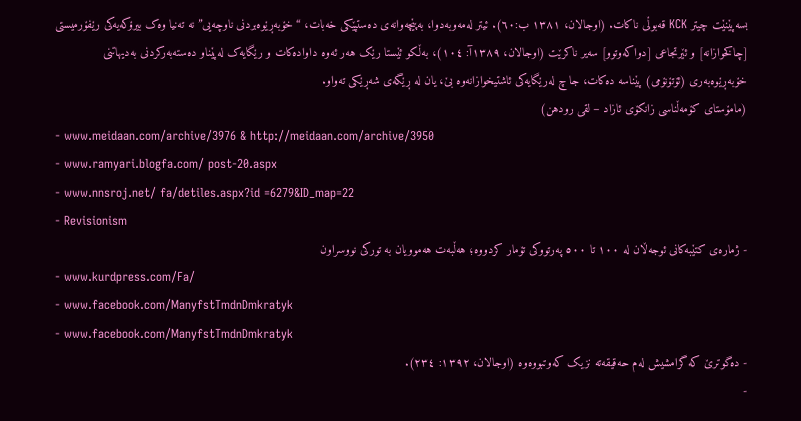بسەپێنێت چیتر KCK قەبوڵی ناکات. (اوجالان، ١٣٨١ ب:٦٠). ئیتر لەمەوبەدوا، بەپێچەوانەی دەستپێکی خەبات، “خۆبەڕێوەبردنی ناوچەیی” نە تەنیا وەک بیرۆکەیەکی رێفۆرمیستی [چاکخوازانە] و ئێرتجاعی [دواکەوتوو] سەیر ناکرێت (اوجالان، ١٣٨٩آ: ١٠٤)، بەڵکو ئێستا رێک هەر ئەوە داوادەکات و رێگایەک لەپێناو دەستەبەرکردنی بەدیهاتنی خۆبەڕێوەبەری (ئۆتۆنۆمی) پێناسە دەکات، جا چ لەرێگایەکی ئاشتیخوازانەوە بێ، یان لە ڕێگەی شەڕێکی تەواو.
(مامۆستای کۆمەڵناسی زانکۆی ئازاد – لقی رودهن)
- www.meidaan.com/archive/3976 & http://meidaan.com/archive/3950
- www.ramyari.blogfa.com/ post-20.aspx
- www.nnsroj.net/ fa/detiles.aspx?id =6279&ID_map=22
- Revisionism
- ژمارەی کتێبەکانی ئوجەڵان لە ١٠٠ تا ٥٠٠ پەرتووكی تۆمار کردووە؛ هەڵبەت هەموویان بە تورکی نووسراون
- www.kurdpress.com/Fa/
- www.facebook.com/ManyfstTmdnDmkratyk
- www.facebook.com/ManyfstTmdnDmkratyk
- دەگوترێ کە گرامشیش لەم حەقیقەتە نزیک کەوتبووەوە (اوجالان، ١٣٩٢: ٢٣٤).
-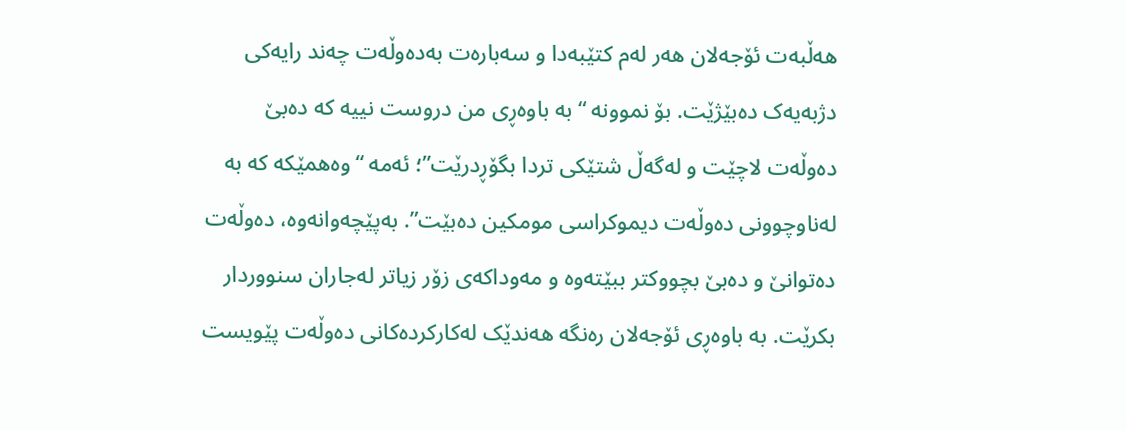هەڵبەت ئۆجەلان هەر لەم کتێبەدا و سەبارەت بەدەوڵەت چەند رایەکی دژبەیەک دەبێژێت. بۆ نموونە “بە باوەڕی من دروست نییە کە دەبێ دەوڵەت لاچێت و لەگەڵ شتێکی تردا بگۆڕدرێت”؛ ئەمە “وەهمێکە کە بە لەناوچوونی دەوڵەت دیموکراسی مومکین دەبێت”. بەپێچەوانەوە، دەوڵەت دەتوانێ و دەبێ بچووکتر ببێتەوە و مەوداکەی زۆر زیاتر لەجاران سنووردار بکرێت. بە باوەڕی ئۆجەلان رەنگە هەندێک لەکارکردەکانی دەوڵەت پێویست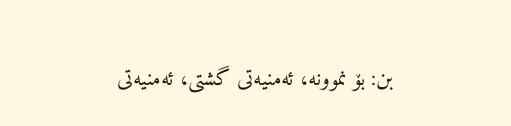بن: بۆ نموونە، ئەمنیەتی گشتی، ئەمنیەتی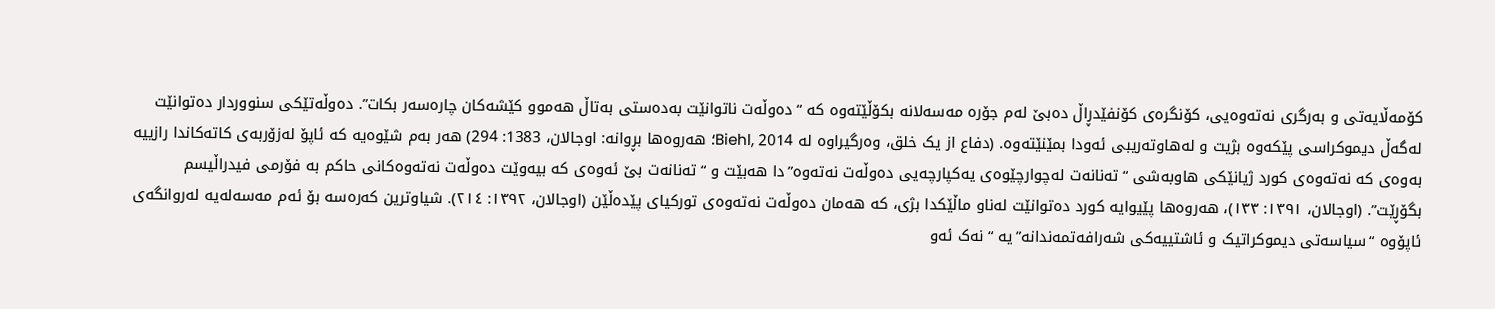کۆمەڵایەتی و بەرگری نەتەوەیی، کۆنگرەی کۆنفێدڕاڵ دەبێ لەم جۆرە مەسەلانە بکۆڵێتەوە کە “دەوڵەت ناتوانێت بەدەستی بەتاڵ هەموو کێشەکان چارەسەر بکات”. دەوڵەتێکی سنووردار دەتوانێت لەگەڵ دیموکراسی پێکەوە بژیت و لەهاوتەریبی ئەودا بمێنێتەوە. (دفاع از یک خلق، وەرگیراوە لە Biehl, 2014؛ هەروەها بڕوانە: اوجالان، 1383: 294) هەر بەم شێوەیە کە ئاپۆ لەزۆربەی کاتەکاندا رازییە بەوەی کە نەتەوەی کورد ژیانێکی هاوبەشی “تەنانەت لەچوارچێوەی یەکپارچەیی دەوڵەت نەتەوە”دا هەبێت و “تەنانەت بێ ئەوەی کە بیەوێت دەوڵەت نەتەوەکانی حاکم بە فۆرمی فیدراڵیسم بگۆڕێت”. (اوجالان، ١٣٩١: ١٣٣)، هەروەها پێیوایە کورد دەتوانێت لەناو ماڵێکدا بژی، کە هەمان دەوڵەت نەتەوەی تورکیای پێدەڵێن (اوجالان، ١٣٩٢: ٢١٤). شیاوترین کەرەسە بۆ ئەم مەسەلەیە لەروانگەی ئاپۆوە “سیاسەتی دیموکراتیک و ئاشتییەکی شەرافەتمەندانە”یە “نەک ئەو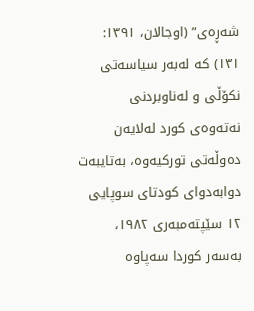شەڕەی” (اوجالان، ١٣٩١: ١٣١) کە لەبەر سیاسەتی نکۆڵی و لەناوبردنی نەتەوەی کورد لەلایەن دەوڵەتی تورکیەوە، بەتایبەت دوابەدوای کودتای سوپایی ١٢ سێپتەمبەری ١٩٨٢، بەسەر كوردا سەپاوە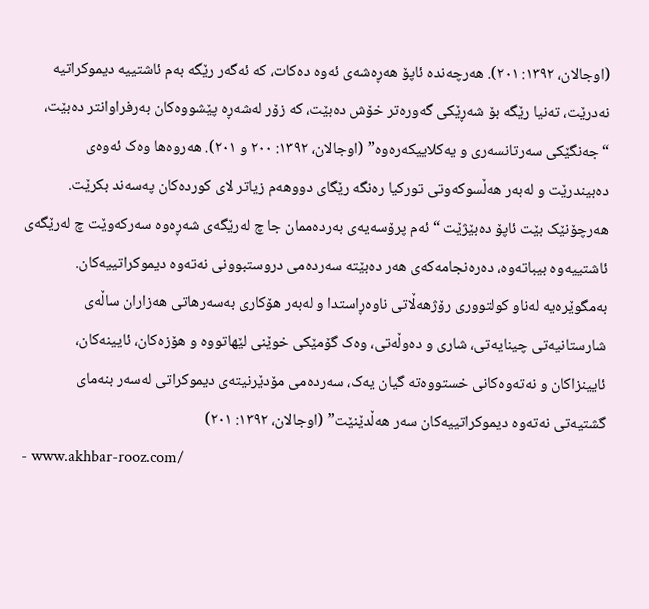(اوجالان، ١٣٩٢: ٢٠١). هەرچەندە ئاپۆ هەڕەشەی ئەوە دەکات، کە ئەگەر رێگە بەم ئاشتییە دیموکراتیە نەدرێت، تەنیا رێگە بۆ شەڕێکی گەورەتر خۆش دەبێت، کە زۆر لەشەڕە پێشووەکان بەرفراوانتر دەبێت، “جەنگێکی سەرتانسەری و یەکلاییکەرەوە” (اوجالان، ١٣٩٢: ٢٠٠ و ٢٠١). هەروەها وەک ئەوەی دەبیندرێت و لەبەر هەڵسوکەوتی تورکیا رەنگە رێگای دووهەم زیاتر لای کوردەکان پەسەند بکرێت. هەرچۆنێک بێت ئاپۆ دەبێژێت “ئەم پرۆسەیەی بەردەممان جا چ لەرێگەی شەڕەوە سەرکەوێت چ لەرێگەی ئاشتییەوە بیباتەوە، دەرەنجامەکەی هەر دەبێتە سەردەمی دروستبوونی نەتەوە دیموکراتییەکان. بەمگوێرەیە لەناو کولتووری رۆژهەڵاتی ناوەڕاستدا و لەبەر هۆکاری بەسەرهاتی هەزاران ساڵەی شارستانیەتی چینایەتی، شاری و دەوڵەتی، وەک گۆمێکی خوێنی لێهاتووە و هۆزەکان، ئایینەکان، ئایینزاکان و نەتەوەکانی خستووەتە گیان یەک، سەردەمی مۆدێرنیتەی دیموکراتی لەسەر بنەمای گشتیەتی نەتەوە دیموکراتییەکان سەر هەڵدێنێت” (اوجالان، ١٣٩٢: ٢٠١)
- www.akhbar-rooz.com/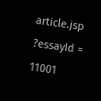article.jsp ?essayId = 11001